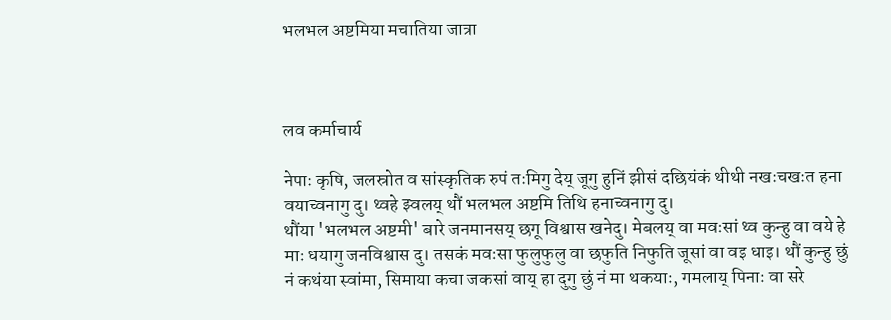भलभल अष्टमिया मचातिया जात्रा



लव कर्माचार्य

नेपाः कृषि, जलस्रोत व सांस्कृतिक रुपं तःमिगु देय् जूगु हुनिं झीसं दछियंकं थीथी नखःचखःत हना वयाच्वनागु दु। थ्वहे झ्वलय् थौं भलभल अष्टमि तिथि हनाच्वनागु दु।
थौंया 'भलभल अष्टमी' बारे जनमानसय् छगू विश्वास खनेदु। मेबलय् वा मवःसां थ्व कुन्हु वा वये हे माः धयागु जनविश्वास दु। तसकं मवःसा फुलुफुलु वा छफुति निफुति जूसां वा वइ धाइ। थौं कुन्हु छुं नं कथंया स्वांमा, सिमाया कचा जकसां वाय् हा दुगु छुं नं मा थकयाः, गमलाय् पिनाः वा सरे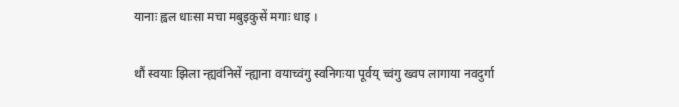यानाः ह्वल धाःसा मचा मबुइकुसें मगाः धाइ ।

थौं स्वयाः झिला न्ह्यवंनिसें न्ह्याना वयाच्वंगु स्वनिगःया पूर्वय् च्वंगु ख्वप लागाया नवदुर्गा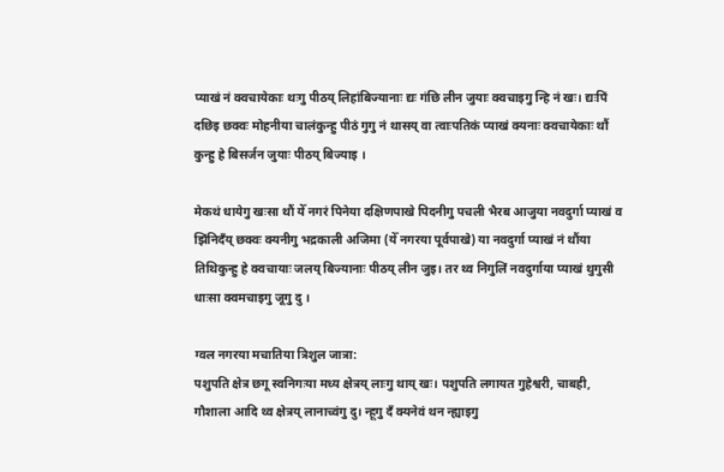प्याखं नं क्वचायेकाः थःगु पीठय् लिहांबिज्यानाः द्यः गंछि लीन जुयाः क्वचाइगु न्हि नं खः। द्यःपिं दछिइ छक्वः मोहनीया चालंकुन्हु पीठं गुगु नं थासय् वा त्वाःपतिकं प्याखं क्यनाः क्वचायेकाः थौं कुन्हु हे बिसर्जन जुयाः पीठय् बिज्याइ ।

मेकथं धायेगु खःसा थौं येँ नगरं पिनेया दक्षिणपाखे पिदनीगु पचली भैरब आजुया नवदुर्गा प्याखं व झिंनिदँय् छक्वः क्यनीगु भद्रकाली अजिमा (येँ नगरया पूर्वपाखे) या नवदुर्गा प्याखं नं थौंया तिथिकुन्हु हे क्वचायाः जलय् बिज्यानाः पीठय् लीन जुइ। तर थ्व निगुलिं नवदुर्गाया प्याखं थुगुसी धाःसा क्वमचाइगु जूगु दु ।

ग्वल नगरया मचातिया त्रिशुल जात्रा:
पशुपति क्षेत्र छगू स्वनिगःया मध्य क्षेत्रय् लाःगु थाय् खः। पशुपति लगायत गुहेश्वरी, चाबही, गौशाला आदि थ्व क्षेत्रय् लानाच्वंगु दु। न्हूगु दँ क्यनेवं थन न्ह्याइगु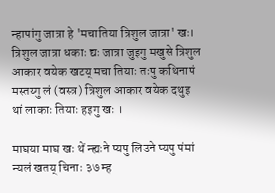न्हापांगु जात्रा हे 'मचातिया त्रिशुल जात्रा' खः। त्रिशुल जात्रा धकाः द्यः जात्रा जुइगु मखुसे त्रिशुल आकार वयेक खटय् मचा तियाः तःपु कथिनापं मस्तय्गु लं (वस्त्र) त्रिशुल आकार वयेक दथुइ थां लाकाः तियाः हइगु खः ।

माघया माघ खः थें न्ह्यःने प्यपु लिउने प्यपु पंमां न्यलं खतय् चिनाः ३७ म्ह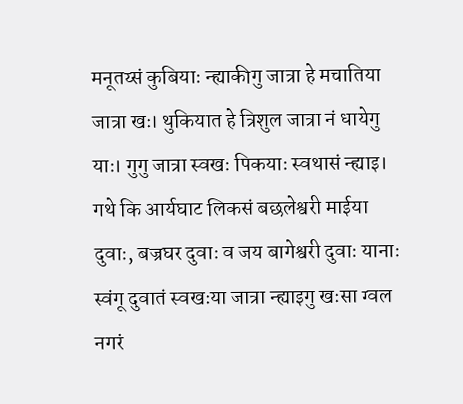मनूतय्सं कुबियाः न्ह्याकीगु जात्रा हे मचातिया जात्रा खः। थुकियात हे त्रिशुल जात्रा नं धायेगु याः। गुगु जात्रा स्वखः पिकयाः स्वथासं न्ह्याइ। गथे कि आर्यघाट लिकसं बछलेश्वरी माईया दुवाः, बज्रघर दुवाः व जय बागेश्वरी दुवाः यानाः स्वंगू दुवातं स्वखःया जात्रा न्ह्याइगु खःसा ग्वल नगरं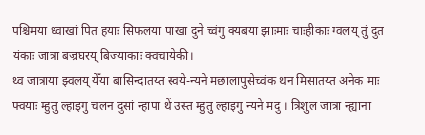पश्चिमया ध्वाखां पित हयाः सिफलया पाखा दुने च्वंगु क्यबया झाःमाः चाःहीकाः ग्वलय् तुं दुत यंकाः जात्रा बज्रघरय् बिज्याकाः क्वचायेकी।
थ्व जात्राया झ्वलय् येँया बासिन्दातय्त स्वये-न्यने मछालापुसेच्वंक थन मिसातय्त अनेक माः फ्वयाः म्हुतु ल्हाइगु चलन दुसां न्हापा थें उस्त म्हुतु ल्हाइगु न्यने मदु । त्रिशुल जात्रा न्ह्याना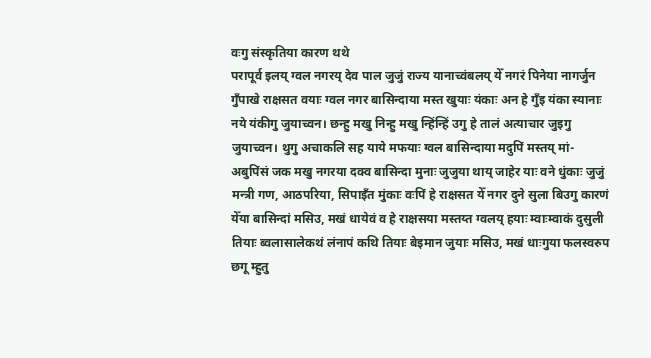वःगु संस्कृतिया कारण थथे
परापूर्व इलय् ग्वल नगरय् देव पाल जुजुं राज्य यानाच्वंबलय् येँ नगरं पिनेया नागर्जुन गुँपाखे राक्षसत वयाः ग्वल नगर बासिन्दाया मस्त खुयाः यंकाः अन हे गुँइ यंका स्यानाः नये यंकीगु जुयाच्वन। छन्हु मखु निन्हु मखु न्हिंन्हिं उगु हे तालं अत्याचार जुइगु जुयाच्वन। थुगु अचाकलि सह याये मफयाः ग्वल बासिन्दाया मदुपिं मस्तय् मां-अबुपिंसं जक मखु नगरया दक्व बासिन्दा मुनाः जुजुया थाय् जाहेर याः वने धुंकाः जुजुं मन्त्री गण, आठपरिया, सिपाइँत मुंकाः वःपिं हे राक्षसत येँ नगर दुने सुला बिउगु कारणं येँया बासिन्दां मसिउ, मखं धायेवं व हे राक्षसया मस्तय्त ग्वलय् हयाः म्वाःम्वाकं दुसुली तियाः ब्वलासालेकथं लंनापं कथि तियाः बेइमान जुयाः मसिउ, मखं धाःगुया फलस्वरुप छगू म्हुतु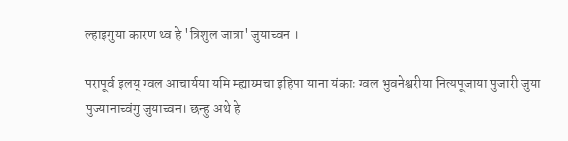ल्हाइगुया कारण थ्व हे 'त्रिशुल जात्रा' जुयाच्वन ।

परापूर्व इलय् ग्वल आचार्यया यमि म्ह्याय्मचा इहिपा याना यंकाः ग्वल भुवनेश्वरीया नित्यपूजाया पुजारी जुया पुज्यानाच्वंगु जुयाच्वन। छन्हु अथे हे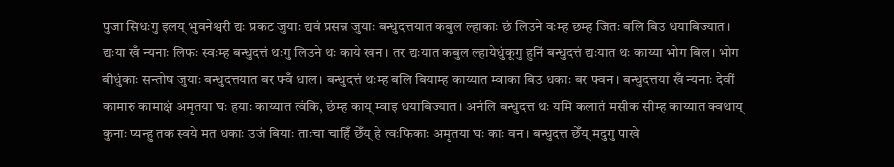पुजा सिधःगु इलय् भुवनेश्वरी द्यः प्रकट जुयाः द्यवं प्रसन्न जुयाः बन्धुदत्तयात कबुल ल्हाकाः छं लिउने वःम्ह छम्ह जितः बलि बिउ धयाबिज्यात। द्यःया खँ न्यनाः लिफः स्वःम्ह बन्धुदत्तं थःगु लिउने थः काये खन। तर द्यःयात कबुल ल्हायेधुंकूगु हुनिं बन्धुदत्तं द्यःयात थः काय्या भोग बिल। भोग बीधुंकाः सन्तोष जुयाः बन्धुदत्तयात बर फ्वँ धाल। बन्धुदत्तं थःम्ह बलि बियाम्ह काय्यात म्वाका बिउ धकाः बर फ्वन। बन्धुदत्तया खँ न्यनाः देवीं कामारु कामाक्षं अमृतया घः हयाः काय्यात त्वंकि, छंम्ह काय् म्वाइ धयाबिज्यात। अनंलि बन्धुदत्त थः यमि कलातं मसीक सीम्ह काय्यात क्वथाय् कुनाः प्यन्हु तक स्वये मत धकाः उजं बियाः ताःचा चाहिँ छेँय् हे त्वःफिकाः अमृतया घः काः वन। बन्धुदत्त छेँय् मदुगु पाखे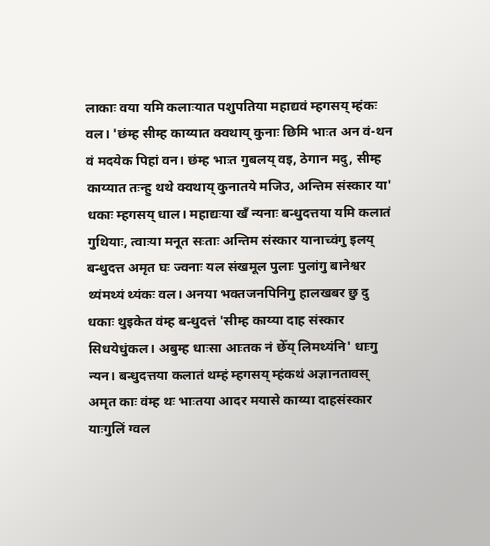लाकाः वया यमि कलाःयात पशुपतिया महाद्यवं म्हगसय् म्हंकः वल। 'छंम्ह सीम्ह काय्यात क्वथाय् कुनाः छिमि भाःत अन वं-थन वं मदयेक पिहां वन। छंम्ह भाःत गुबलय् वइ, ठेगान मदु, सीम्ह काय्यात तःन्हु थथे क्वथाय् कुनातये मजिउ, अन्तिम संस्कार या' धकाः म्हगसय् धाल। महाद्यःया खँ न्यनाः बन्धुदत्तया यमि कलातं गुथियाः, त्वाःया मनूत सःताः अन्तिम संस्कार यानाच्वंगु इलय् बन्धुदत्त अमृत घः ज्वनाः यल संखमूल पुलाः पुलांगु बानेश्वर थ्यंमथ्यं थ्यंकः वल। अनया भक्तजनपिनिगु हालखबर छु दु धकाः थुइकेत वंम्ह बन्धुदत्तं 'सीम्ह काय्या दाह संस्कार सिधयेधुंकल। अबुम्ह धाःसा आःतक नं छेँय् लिमथ्यंनि' धाःगु न्यन। बन्धुदत्तया कलातं थम्हं म्हगसय् म्हंकथं अज्ञानतावस् अमृत काः वंम्ह थः भाःतया आदर मयासे काय्या दाहसंस्कार याःगुलिं ग्वल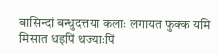बासिन्दां बन्धुदत्तया कलाः लगायत फुक्क यमि मिसात धइपिं थज्याःपिं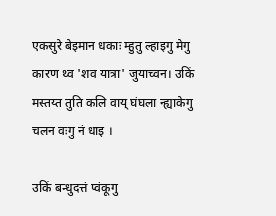एकसुरे बेइमान धकाः म्हुतु ल्हाइगु मेगु कारण थ्व 'शव यात्रा' जुयाच्वन। उकिं मस्तय्त तुति कलि वाय् घंघला न्ह्याकेगु चलन वःगु नं धाइ ।

उकिं बन्धुदत्तं प्वंकूगु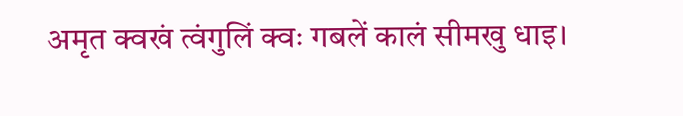अमृत क्वखं त्वंगुलिं क्वः गबलें कालं सीमखु धाइ।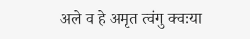अले व हे अमृत त्वंगु क्वःया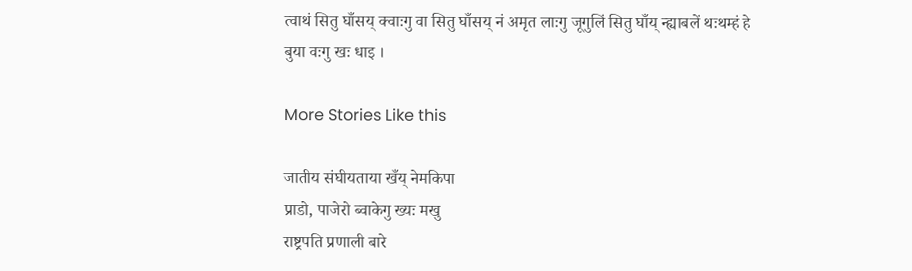त्वाथं सितु घाँसय् क्वाःगु वा सितु घाँसय् नं अमृत लाःगु जूगुलिं सितु घाँय् न्ह्याबलें थःथम्हं हे बुया वःगु खः धाइ ।

More Stories Like this

जातीय संघीयताया खँय् नेमकिपा
प्राडो, पाजेरो ब्वाकेगु ख्यः मखु
राष्ट्रपति प्रणाली बारे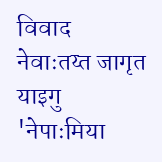विवाद
नेवाःतय्त जागृत याइगु 'नेपाःमिया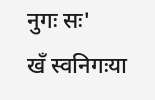नुगः सः'
खँ स्वनिगःया